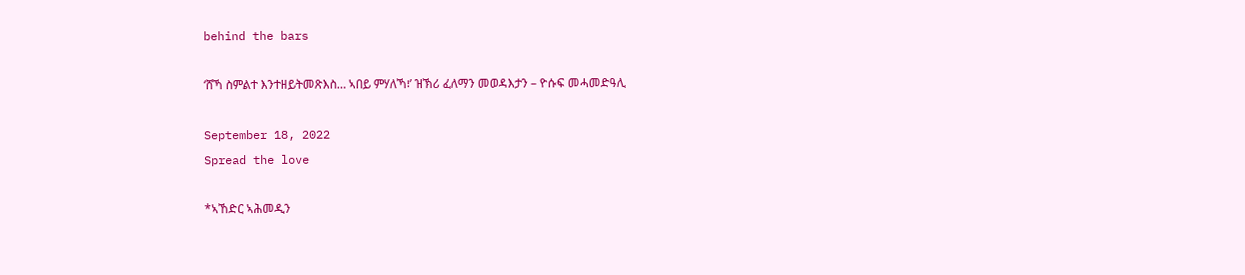behind the bars

‘ሸኻ ስምልተ እንተዘይትመጽእስ… ኣበይ ምሃለኻ፧’ ዝኽሪ ፈለማን መወዳእታን – ዮሱፍ መሓመድዓሊ

September 18, 2022
Spread the love

*ኣኸድር ኣሕመዲን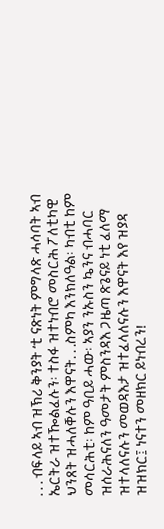. . . ብፍላይ ኣብ ዝኽሪ ቅንያት ‘ቲ ናጽነት ምግላጽ ሓሳባት ኣብ ኤርትራ ዝተዀልፈሉን፡ ተስፋ ዝተነብሮ መስርሕ ፖለቲካዊ ህንጸት ዝሓለቐሉን እዋናት. . .ስምካ እንክለዓል፡ ካብቲ ከም መሳርሕቲ፡ ከም ዓቢይ ሓው፡ ኣያን ንኡስን ኴንና ብሓባር ዝሰራሕናለን ዓመታት ምስንዳእ ጋዜጣ ጽጌናይ ነቲ ፈለማ ዝተላለናሉን መወዳእታ ዝተፈላለናሉን እዋናት እየ ዝያዳ ዝዝክር፤ ነናተን መዘክር ይነብረን!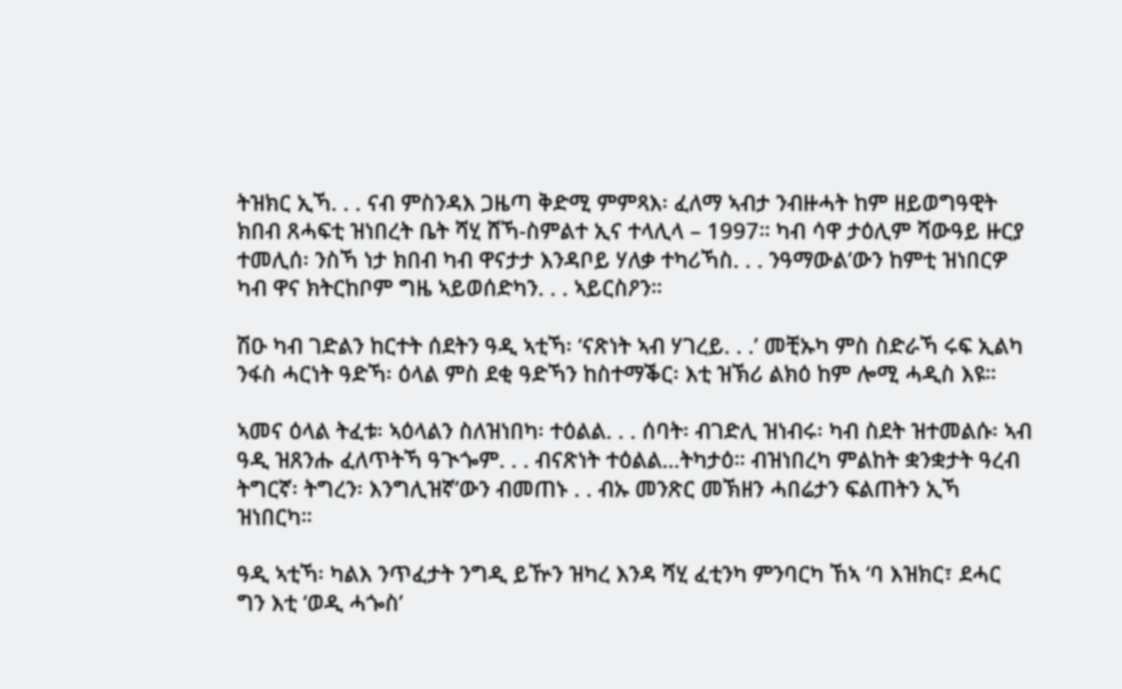ትዝክር ኢኻ. . . ናብ ምስንዳእ ጋዜጣ ቅድሚ ምምጻእ፡ ፈለማ ኣብታ ንብዙሓት ከም ዘይወግዓዊት ክበብ ጸሓፍቲ ዝነበረት ቤት ሻሂ ሸኻ-ስምልተ ኢና ተላሊላ – 1997። ካብ ሳዋ ታዕሊም ሻውዓይ ዙርያ ተመሊሰ፡ ንስኻ ነታ ክበብ ካብ ዋናታታ እንዳቦይ ሃለቃ ተካሪኻስ. . . ንዓማውል’ውን ከምቲ ዝነበርዎ ካብ ዋና ክትርከቦም ግዜ ኣይወሰድካን. . . ኣይርስዖን።

ሽዑ ካብ ገድልን ከርተት ሰደትን ዓዲ ኣቲኻ፡ ‘ናጽነት ኣብ ሃገረይ. . .’ መቺኡካ ምስ ስድራኻ ሩፍ ኢልካ ንፋስ ሓርነት ዓድኻ፡ ዕላል ምስ ደቂ ዓድኻን ከስተማቕር፡ እቲ ዝኽሪ ልክዕ ከም ሎሚ ሓዲስ እዩ።

ኣመና ዕላል ትፈቱ፡ ኣዕላልን ስለዝነበካ፡ ተዕልል. . . ሰባት፡ ብገድሊ ዝነብሩ፡ ካብ ስደት ዝተመልሱ፡ ኣብ ዓዲ ዝጸንሑ ፈለጥትኻ ዓጒጐም. . . ብናጽነት ተዕልል…ትካታዕ። ብዝነበረካ ምልከት ቋንቋታት ዓረብ ትግርኛ፡ ትግረን፡ እንግሊዝኛ’ውን ብመጠኑ . . ብኡ መንጽር መኽዘን ሓበሬታን ፍልጠትን ኢኻ ዝነበርካ።

ዓዲ ኣቲኻ፡ ካልእ ንጥፈታት ንግዲ ይዅን ዝካረ እንዳ ሻሂ ፈቲንካ ምንባርካ ኸኣ ‘ባ እዝክር፣ ደሓር ግን እቲ ‘ወዲ ሓጐስ’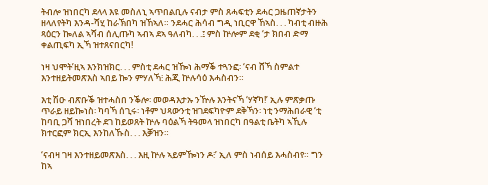ትብሎ ዝነበርካ ደላላ እዩ መስለኒ ኣጥበልቢሉ ናብታ ምስ ጸሓፍቲን ደሓር ጋዜጠኛታትን ዘላለየትካ እንዳ-ሻሂ ከራኽበካ ዝኸኣለ። ንደሓር ሕሳብ ግዲ ነቢርዋ ኸኣስ. . . ካብቲ ብዙሕ ጻዕርን ኰለል ኣሻብ ሰሊጡካ ኣብኣ ደኣ ዓለብካ. . .፤ ምስ ኵሎም ደቂ ‘ታ ክበብ ድማ ቀልጢፍካ ኢኻ ዝተጸናበርካ!

ነዛ ህሞት’ዚኣ እንክዝክር. . . ምስቲ ደሓር ዝዀነ ሕማቕ ተጓንፎ፡ ‘ናብ ሸኻ ስምልተ እንተዘይትመጽእስ ኣበይ ኰን ምሃለኻ፧ ሕጂ ኵሉሳዕ እሓስብን።

እቲ ሽዑ ብጽቡቕ ዝተሓስበ ንቕሎ፡ መወዳእታኡ ንዅሉ እንትናኻ ‘ሃኛካ!’ ኢሉ ምጽቃጡ ጥራይ ዘይኰነስ፡ ካባኻ ሰጊሩ፡ ነቶም ህጻውንቲ ዝገደፍካዮም ደቅኻን፡ ነቲ ንማሕበራዊ ‘ቲ ከባቢ ጋሻ ዝነበረት ደገ ከይወጸት ኵሉ ባዕልኻ ትዓመላ ዝነበርካ በዓልቲ ቤትካ ኣኺሉ ክተርፎም ክርኢ እንከለኹስ. . . እቓዝን።

‘ናብዛ ገዛ እንተዘይመጽእስ. . . እዚ ኵሉ ኣይምዀነን ዶ፧’ ኢለ ምስ ነብሰይ እሓስብየ። ግን ከኣ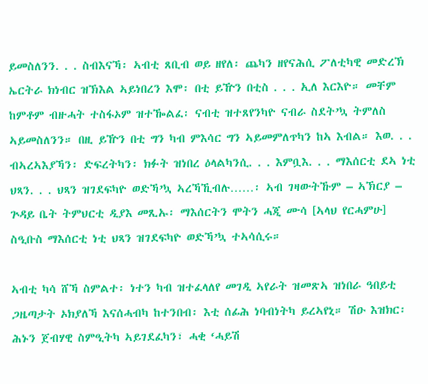ይመስለንን. . . ስብእናኻ፡ ኣብቲ ጸቢብ ወይ ዘየለ፡ ጨካን ዘየናሕሲ ፖለቲካዊ መድረኽ ኤርትራ ክነብር ዝኽእል ኣይነበረን እሞ፡ በቲ ይዅን በቲስ . . . ኢለ እርእዮ። መቸም ከምቶም ብዙሓት ተስፋኦም ዝተዀልፈ፡ ናብቲ ዝተጸየንካዮ ናብራ ስደት’ኳ ትምለስ ኣይመስለንን። በዚ ይዅን በቲ ግን ካብ ምእሳር ግን ኣይመምለጥካን ከኣ እብል። እወ. . . ብኣረኣእያኻን፡ ድፍረትካን፡ ክፉት ዝነበረ ዕላልካንሲ. . . እምቧእ. . . ማእሰርቲ ደኣ ነቲ ህጻን. . . ህጻን ዝገደፍካዮ ወድኻ’ኳ ኣረኻኺብሉ……፡ ኣብ ገዛውትኹም – ኣኽርያ – ጕዳይ ቤት ትምህርቲ ዲያእ መጺኡ፡ ማእሰርትን ሞትን ሓጂ ሙሳ [ኣላህ የርሓምሁ] ስዒቡስ ማእሰርቲ ነቲ ህጻን ዝገደፍካዮ ወድኻ’ኳ ተኣሳሲሩ።

ኣብቲ ካሳ ሸኻ ስምልተ፡ ነተን ካብ ዝተፈላለየ መገዲ ኣየራት ዝመጽኣ ዝነበራ ዓበይቲ ጋዜጣታት ኦክያለኻ እናሰሓብካ ከተንበብ፡ እቲ ሰፊሕ ነባብነትካ ይረኣየኒ። ሽዑ እዝክር፡ ሕኑን ጀብሃዊ ስምዒትካ ኣይገደፈካን፣ ሓቂ ‘ሓይሽ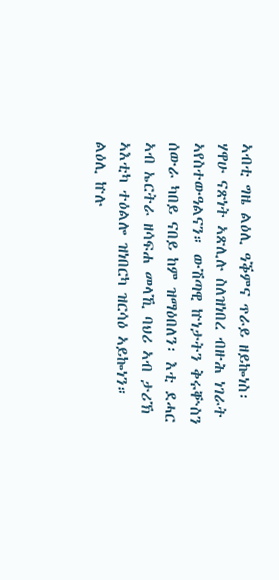ኣብቲ ግዜ ልዕሊ ዓቕምና ጥራይ ዘይኰነስ፡ ሃዋሁ ናጽነት ኣጽሊሉ ስለዝነበረ ብዙሕ ነገራት ኣየስተውዓልናን። ውሽጣዊ ኵነታትን ቅሩቝስን ሰውራ ካበይ ናበይ ከም ዝማዕበለን፡ እቲ ደሓር ኣብ ኤርትራ ዘሳፍሐ መላኺ ባህሪ ኣብ ታሪኽ ኣእቲካ ተዕልሎ ዝነበርካ ዝርሳዕ ኣይኰነን። ልዕሊ ኵሉ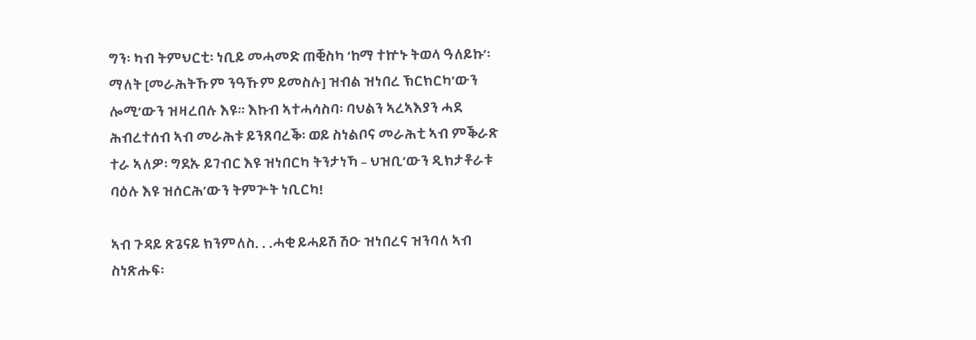ግን፡ ካብ ትምህርቲ፡ ነቢይ መሓመድ ጠቒስካ ‘ከማ ተኵኑ ትወላ ዓለይኩ’፡ ማለት [መራሕትኹም ንዓኹም ይመስሉ] ዝብል ዝነበረ ኽርክርካ’ውን ሎሚ’ውን ዝዛረበሉ እዩ። እኩብ ኣተሓሳስባ፡ ባህልን ኣረኣእያን ሓደ ሕብረተሰብ ኣብ መራሕቱ ይንጸባረቕ፡ ወይ ስነልቦና መራሕቲ ኣብ ምቕራጽ ተራ ኣለዎ፡ ግደኡ ይገብር እዩ ዝነበርካ ትንታነኻ – ህዝቢ’ውን ዲክታቶራቱ ባዕሉ እዩ ዝሰርሕ’ውን ትምጕት ነቢርካ!

ኣብ ጉዳይ ጽጌናይ ክንምለስ. . .ሓቂ ይሓይሽ ሽዑ ዝነበረና ዝንባለ ኣብ ስነጽሑፍ፡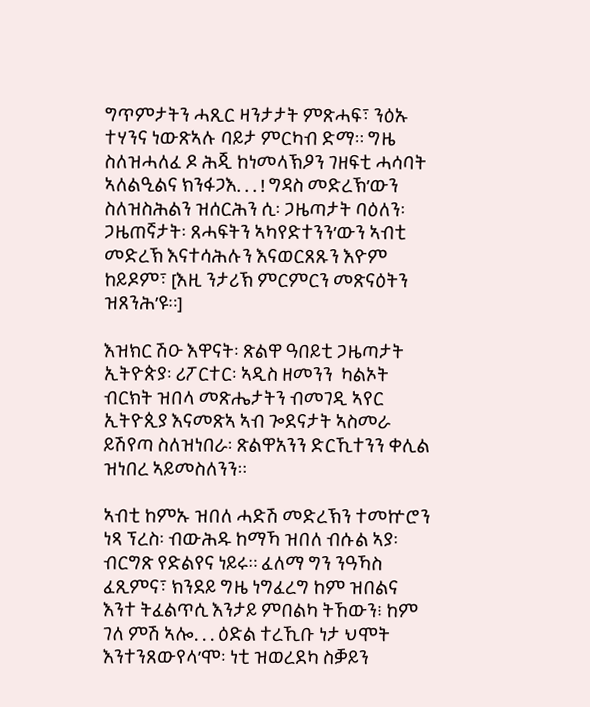ግጥምታትን ሓጺር ዛንታታት ምጽሓፍ፣ ንዕኡ ተሃንና ነውጽኣሉ ባይታ ምርካብ ድማ። ግዜ ስለዝሓለፈ ዶ ሕጂ ከነመላኽዖን ገዘፍቲ ሓሳባት ኣለልዒልና ክንፋጋእ. . . ! ግዳስ መድረኽ’ውን ስለዝስሕልን ዝሰርሕን ሲ፡ ጋዜጣታት ባዕለን፡ ጋዜጠኛታት፡ ጸሓፍትን ኣካየድተንን’ውን ኣብቲ መድረኽ እናተሳሕሉን እናወርጸጹን እዮም ከይዶም፣ [እዚ ንታሪኽ ምርምርን መጽናዕትን ዝጸንሕ’ዩ።]

እዝክር ሽዑ እዋናት፡ ጽልዋ ዓበይቲ ጋዜጣታት ኢትዮጵያ፡ ሪፖርተር፡ ኣዲስ ዘመንን  ካልኦት ብርክት ዝበላ መጽሔታትን ብመገዲ ኣየር ኢትዮጲያ እናመጽኣ ኣብ ጐደናታት ኣስመራ ይሽየጣ ስለዝነበራ፡ ጽልዋአንን ድርኺተንን ቀሊል ዝነበረ ኣይመስለንን።

ኣብቲ ከምኡ ዝበለ ሓድሽ መድረኽን ተመኵሮን ነጻ ፕረስ፡ ብውሕዱ ከማኻ ዝበለ ብሱል ኣያ፡ ብርግጽ የድልየና ነይሩ። ፈለማ ግን ንዓኻስ ፈጺምና፣ ክንደይ ግዜ ነግፈረግ ከም ዝበልና እንተ ትፈልጥሲ እንታይ ምበልካ ትኸውን፧ ከም ገለ ምሽ ኣሎ. . . ዕድል ተረኺቡ ነታ ህሞት እንተንጸውየላ’ሞ፡ ነቲ ዝወረደካ ስቓይን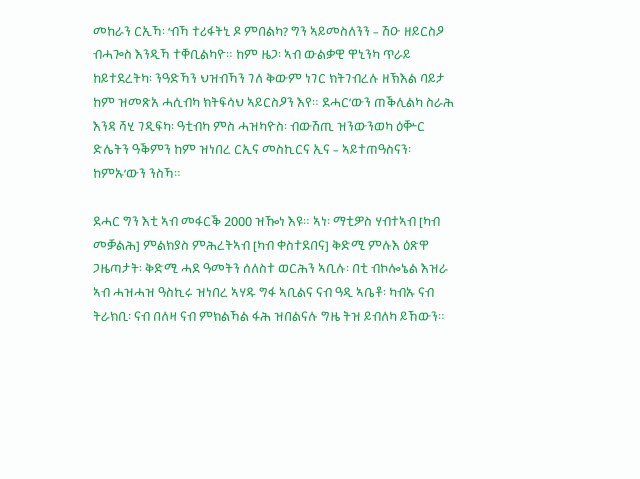መከራን ርኢኻ፡ ‘ብኻ ተሪፋትኒ ዶ ምበልካ? ግን ኣይመስለንን – ሽዑ ዘይርስዖ ብሓጐስ እንዲኻ ተቐቢልካዮ። ከም ዜጋ፡ ኣብ ውልቃዊ ዋኒንካ ጥራይ ከይተደረትካ፡ ንዓድኻን ህዝብኻን ገለ ቅውም ነገር ክትገብረሉ ዘኽእል ባይታ ከም ዝመጽአ ሓሲብካ ክትፍሳህ ኣይርስዖን እየ። ደሓር’ውን ጠቕሊልካ ስራሕ እንዳ ሻሂ ገዲፍካ፡ ዓቲብካ ምስ ሓዝካዮስ፡ ብውሽጢ ዝንውንወካ ዕቝር ድሌትን ዓቕምን ከም ዝነበረ ርኢና መስኪርና ኢና – ኣይተጠዓስናን፡ ከምኡ’ውን ንስኻ።

ደሓር ግን እቲ ኣብ መፋርቕ 2000 ዝዀነ እዩ። ኣነ፡ ማቲዎስ ሃብተኣብ [ካብ መቓልሕ] ምልክያስ ምሕረትኣብ [ካብ ቀስተደበና] ቅድሚ ምሉእ ዕጽዋ ጋዜጣታት፡ ቅድሚ ሓደ ዓመትን ሰለስተ ወርሕን ኣቢሉ፡ በቲ ብኮሎኔል እዝራ ኣብ ሓዝሓዝ ዓስኪሩ ዝነበረ ኣሃዱ ግፋ ኣቢልና ናብ ዓዲ ኣቤቶ፡ ካብኡ ናብ ትራክቢ፡ ናብ በለዛ ናብ ምክልኻል ፋሕ ዝበልናሉ ግዜ ትዝ ይብለካ ይኸውን።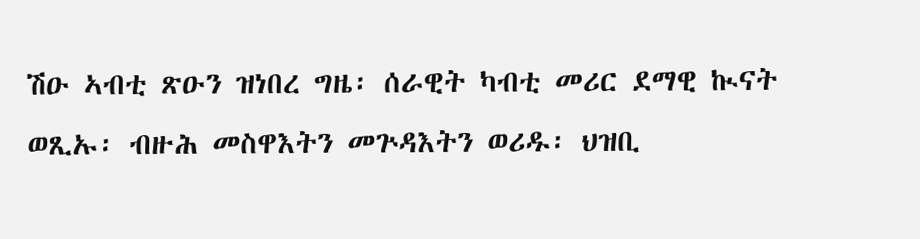ሽዑ ኣብቲ ጽዑን ዝነበረ ግዜ፡ ሰራዊት ካብቲ መሪር ደማዊ ኲናት ወጺኡ፡ ብዙሕ መስዋእትን መጕዳእትን ወሪዱ፡ ህዝቢ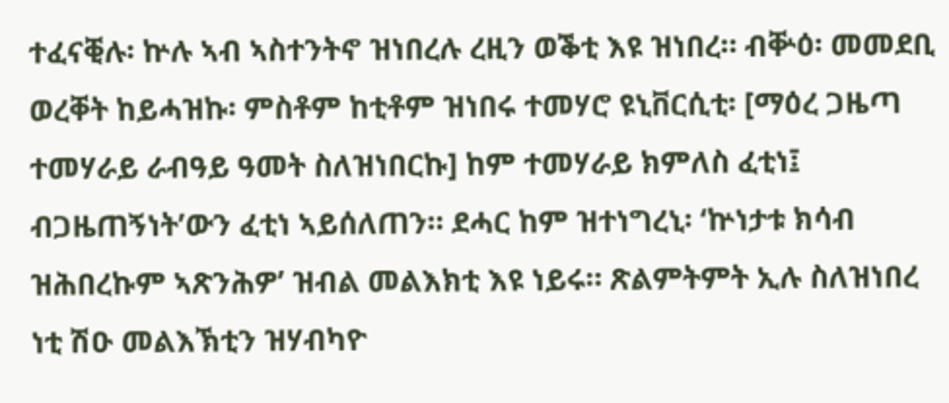ተፈናቒሉ፡ ኵሉ ኣብ ኣስተንትኖ ዝነበረሉ ረዚን ወቕቲ እዩ ዝነበረ። ብቝዕ፡ መመደቢ ወረቐት ከይሓዝኩ፡ ምስቶም ከቲቶም ዝነበሩ ተመሃሮ ዩኒቨርሲቲ፡ [ማዕረ ጋዜጣ ተመሃራይ ራብዓይ ዓመት ስለዝነበርኩ] ከም ተመሃራይ ክምለስ ፈቲነ፤ ብጋዜጠኝነት’ውን ፈቲነ ኣይሰለጠን። ደሓር ከም ዝተነግረኒ፡ ‘ኵነታቱ ክሳብ ዝሕበረኩም ኣጽንሕዎ’ ዝብል መልእክቲ እዩ ነይሩ። ጽልምትምት ኢሉ ስለዝነበረ ነቲ ሽዑ መልእኽቲን ዝሃብካዮ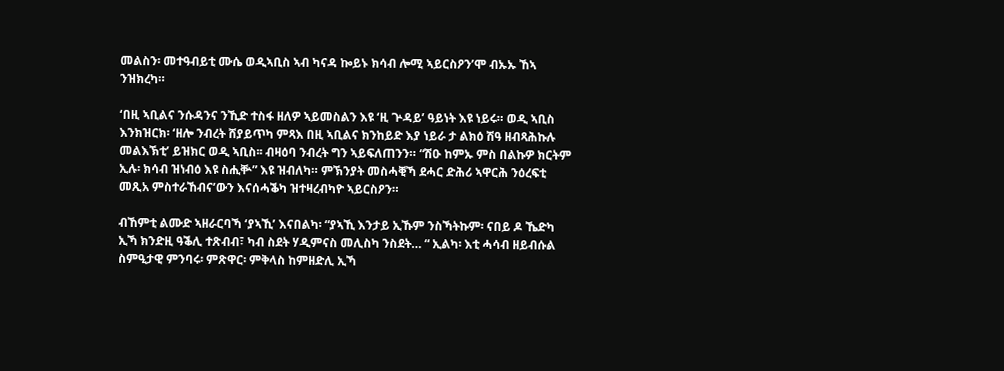መልስን፡ መተዓብይቲ ሙሴ ወዲኣቢስ ኣብ ካናዳ ኰይኑ ክሳብ ሎሚ ኣይርስዖን’ሞ ብኡኡ ኸኣ ንዝክረካ።

‘በዚ ኣቢልና ንሱዳንና ንኺድ ተስፋ ዘለዎ ኣይመስልን እዩ ‘ዚ ጕዳይ’ ዓይነት እዩ ነይሩ። ወዲ ኣቢስ እንክዝርክ፡ ‘ዘሎ ንብረት ሸያይጥካ ምጻእ በዚ ኣቢልና ክንከይድ እያ ነይራ ታ ልክዕ ሽዓ ዘብጻሕኩሉ መልእኽቲ’ ይዝክር ወዲ ኣቢስ፡፡ ብዛዕባ ንብረት ግን ኣይፍለጠንን። “ሽዑ ከምኡ ምስ በልኩዎ ክርትም ኢሉ፡ ክሳብ ዝነብዕ እዩ ስሒቝ” እዩ ዝብለካ። ምኽንያት መስሓቒኻ ደሓር ድሕሪ ኣዋርሕ ንዕረፍቲ መጺአ ምስተራኸብና’ውን እናሰሓቕካ ዝተዛረብካዮ ኣይርስዖን።

ብኸምቲ ልሙድ ኣዘራርባኻ ‘ያኣኺ’ እናበልካ፡ “ያኣኺ እንታይ ኢኹም ንስኻትኩም፡ ናበይ ዶ ኼድካ ኢኻ ክንድዚ ዓቕሊ ተጽብብ፣ ካብ ስደት ሃዲምናስ መሊስካ ንስደት… “ ኢልካ፡ እቲ ሓሳብ ዘይብሱል ስምዒታዊ ምንባሩ፡ ምጽዋር፡ ምቅላስ ከምዘድሊ ኢኻ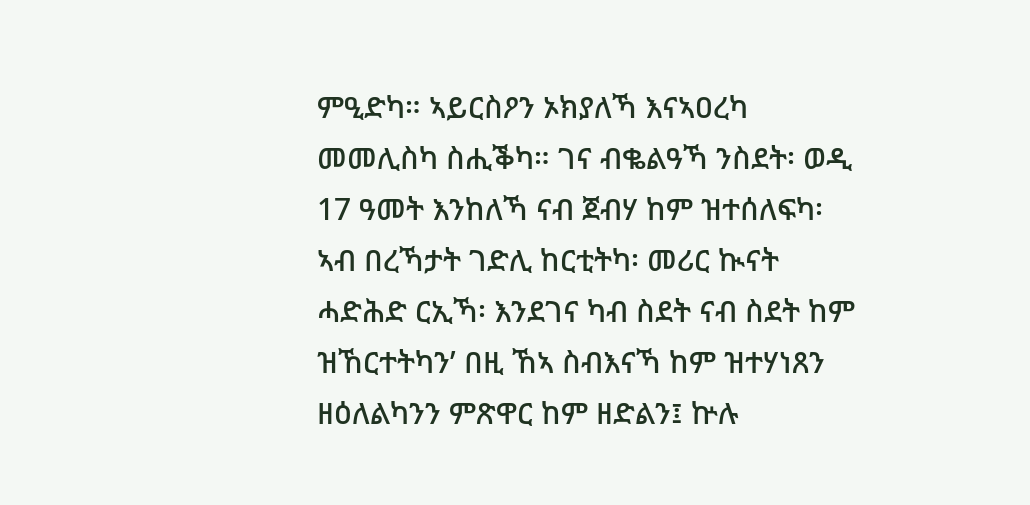ምዒድካ። ኣይርስዖን ኦክያለኻ እናኣዐረካ መመሊስካ ስሒቕካ። ገና ብቈልዓኻ ንስደት፡ ወዲ 17 ዓመት እንከለኻ ናብ ጀብሃ ከም ዝተሰለፍካ፡ ኣብ በረኻታት ገድሊ ከርቲትካ፡ መሪር ኲናት ሓድሕድ ርኢኻ፡ እንደገና ካብ ስደት ናብ ስደት ከም ዝኸርተትካን’ በዚ ኸኣ ስብእናኻ ከም ዝተሃነጸን ዘዕለልካንን ምጽዋር ከም ዘድልን፤ ኵሉ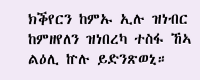ክቕየርን ከምኡ ኢሉ ዝነብር ከምዘየለን ዝነበረካ ተስፋ ኸኣ ልዕሊ ኵሉ ይድንጽወኒ።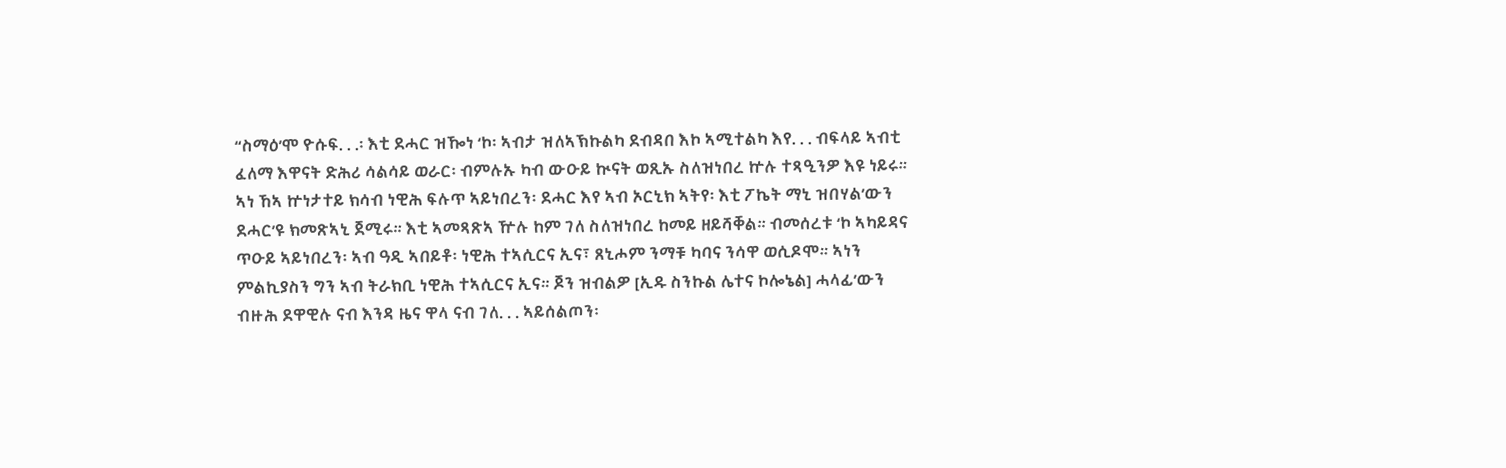“ስማዕ’ሞ ዮሱፍ. . .፡ እቲ ደሓር ዝዀነ ‘ኮ፡ ኣብታ ዝለኣኽኩልካ ደብዳበ እኮ ኣሚተልካ እየ. . . ብፍላይ ኣብቲ ፈለማ እዋናት ድሕሪ ሳልሳይ ወራር፡ ብምሉኡ ካብ ውዑይ ኲናት ወጺኡ ስለዝነበረ ኵሉ ተጻዒንዎ እዩ ነይሩ። ኣነ ኸኣ ኵነታተይ ክሳብ ነዊሕ ፍሉጥ ኣይነበረን፡ ደሓር እየ ኣብ ኦርኒክ ኣትየ፡ እቲ ፖኬት ማኒ ዝበሃል’ውን ደሓር’ዩ ክመጽኣኒ ጀሚሩ። እቲ ኣመጻጽኣ ዅሉ ከም ገለ ስለዝነበረ ከመይ ዘይሻቐል። ብመሰረቱ ‘ኮ ኣካይዳና ጥዑይ ኣይነበረን፡ ኣብ ዓዲ ኣበይቶ፡ ነዊሕ ተኣሲርና ኢና፣ ጸኒሖም ንማቹ ካባና ንሳዋ ወሲዶሞ። ኣነን ምልኪያስን ግን ኣብ ትራክቢ ነዊሕ ተኣሲርና ኢና። ጆን ዝብልዎ [ኢዱ ስንኩል ሌተና ኮሎኔል] ሓላፊ’ውን ብዙሕ ደዋዊሉ ናብ እንዳ ዜና ዋላ ናብ ገለ. . . ኣይሰልጦን፡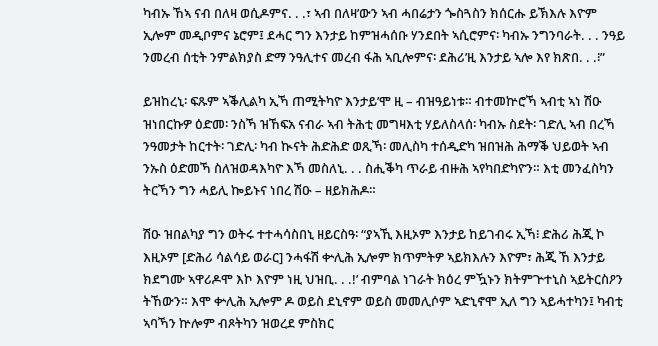ካብኡ ኸኣ ናብ በለዛ ወሲዶምና. . .፣ ኣብ በለዛ’ውን ኣብ ሓበሬታን ጐስጓስን ክሰርሑ ይኽእሉ እዮም ኢሎም መዲቦምና ኔሮም፤ ደሓር ግን እንታይ ከምዝሓሰቡ ሃንደበት ኣሲሮምና፡ ካብኡ ንግንባራት. . . ንዓይ ንመረብ ሰቲት ንምልክያስ ድማ ንዓሊተና መረብ ፋሕ ኣቢሎምና፡ ደሕሪ’ዚ እንታይ ኣሎ እየ ክጽበ. . .፧”

ይዝከረኒ፡ ፍጹም ኣቕሊልካ ኢኻ ጠሚትካዮ እንታይ’ሞ ዚ – ብዝዓይነቱ። ብተመኵሮኻ ኣብቲ ኣነ ሽዑ ዝነበርኩዎ ዕድመ፡ ንስኻ ዝኸፍአ ናብራ ኣብ ትሕቲ መግዛእቲ ሃይለስላሰ፡ ካብኡ ስደት፡ ገድሊ ኣብ በረኻ ንዓመታት ከርተት፡ ገድሊ፡ ካብ ኲናት ሕድሕድ ወጺኻ፡ መሊስካ ተሰዲድካ ዝበዝሕ ሕማቕ ህይወት ኣብ ንኡስ ዕድመኻ ስለዝወዳእካዮ እኻ መስለኒ. . . ስሒቕካ ጥራይ ብዙሕ ኣየካበድካዮን። እቲ መንፈስካን ትርኻን ግን ሓይሊ ኰይኑና ነበረ ሽዑ – ዘይክሕዶ።

ሽዑ ዝበልካያ ግን ወትሩ ተተሓሳስበኒ ዘይርስዓ፡ “ያኣኺ እዚኦም እንታይ ከይገብሩ ኢኻ፧ ድሕሪ ሕጂ ኮ እዚኦም [ድሕሪ ሳልሳይ ወራር] ንሓፋሽ ቍሊሕ ኢሎም ክጥምትዎ ኣይክእሉን እዮም፣ ሕጂ ኸ እንታይ ክደግሙ ኣዋሪዶሞ እኮ እዮም ነዚ ህዝቢ. . .!’ ብምባል ነገራት ክዕረ ምዃኑን ክትምጕተኒስ ኣይትርስዖን ትኸውን። እሞ ቍሊሕ ኢሎም ዶ ወይስ ደኒኖም ወይስ መመሊሶም ኣድኒኖሞ ኢለ ግን ኣይሓተካን፤ ካብቲ ኣባኻን ኵሎም ብጾትካን ዝወረደ ምስክር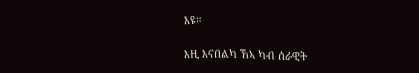እዩ።

እዚ እናበልካ ኸኣ ካብ ሰራዊት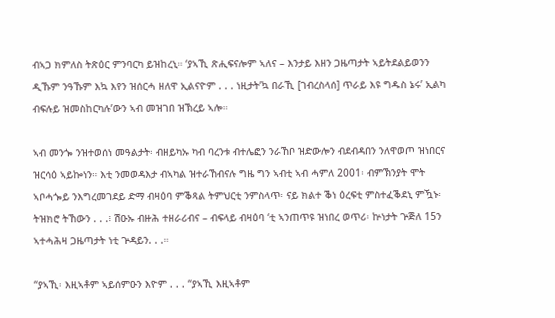ብኣጋ ክምለስ ትጽዕር ምንባርካ ይዝከረኒ። ‘ያኣኺ ጽሒፍናሎም ኣለና – እንታይ እዘን ጋዜጣታት ኣይትደልይወንን ዲኹም ንዓኹም እኳ እየን ዝሰርሓ ዘለዋ ኢልናዮም . . . ነዚታት’ኳ በራኺ [ገብረስላሰ] ጥራይ እዩ ግዱስ ኔሩ’ ኢልካ ብፍሉይ ዝመስከርካሉ’ውን ኣብ መዝገበ ዝኽረይ ኣሎ።

ኣብ መንጐ ንዝተወሰነ መዓልታት፡ ብዘይካኡ ካብ ባረንቱ ብተሌፎን ንራኸቦ ዝድውሎን ብደብዳበን ንለዋወጦ ዝነበርና ዝርሳዕ ኣይኰነን። እቲ ንመወዳእታ ብኣካል ዝተራኸብናሉ ግዜ ግን ኣብቲ ኣብ ሓምለ 2001፡ ብምኽንያት ሞት ኣቦሓጐይ ንእግረመገደይ ድማ ብዛዕባ ምቕጻል ትምህርቲ ንምስላጥ፡ ናይ ክልተ ቕነ ዕረፍቲ ምስተፈቕደኒ ምዃኑ፡ ትዝክሮ ትኸውን . . .፧ ሽዑኡ ብዙሕ ተዘራሪብና – ብፍላይ ብዛዕባ ‘ቲ ኣንጠጥዩ ዝነበረ ወጥሪ፡ ኵነታት ጕጅለ 15ን ኣተሓሕዛ ጋዜጣታት ነቲ ጕዳይን. . .።

“ያኣኺ፡ እዚኣቶም ኣይሰምዑን እዮም . . . “ያኣኺ እዚኣቶም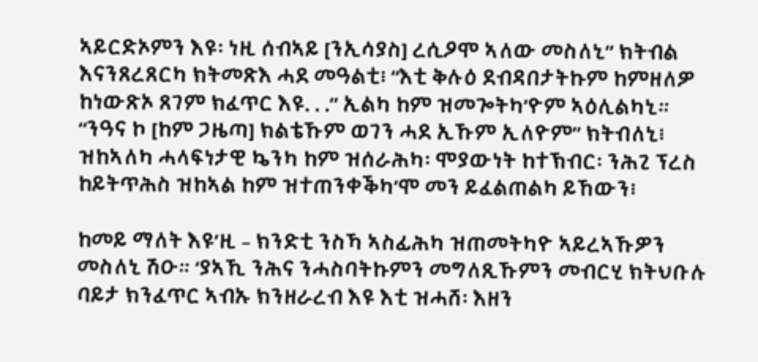ኣይርድኦምን እዩ፡ ነዚ ሰብኣይ [ንኢሳያስ] ረሲዖሞ ኣለው መስለኒ” ክትብል እናንጸረጸርካ ክትመጽእ ሓደ መዓልቲ፧ “እቲ ቅሉዕ ደብዳበታትኩም ከምዘለዎ ከነውጽኦ ጸገም ክፈጥር እዩ. . .” ኢልካ ከም ዝመጐትካ’ዮም ኣዕሊልካኒ። “ንዓና ኮ [ከም ጋዜጣ] ክልቴኹም ወገን ሓደ ኢኹም ኢለዮም” ክትብለኒ፧ ዝከኣለካ ሓላፍነታዊ ኴንካ ከም ዝሰራሕካ፡ ሞያውነት ከተኽብር፡ ንሕጊ ፕረስ ከይትጥሕስ ዝከኣል ከም ዝተጠንቀቕካ’ሞ መን ይፈልጠልካ ይኸውን፧

ከመይ ማለት እዩ’ዚ – ክንድቲ ንስኻ ኣስፊሕካ ዝጠመትካዮ ኣይረኣኹዎን መስለኒ ሽዑ። ‘ያኣኺ ንሕና ንሓስባትኩምን መግለጺኹምን መብርሂ ክትህቡሉ ባይታ ክንፈጥር ኣብኡ ክንዘራረብ እዩ እቲ ዝሓሸ፡ እዘን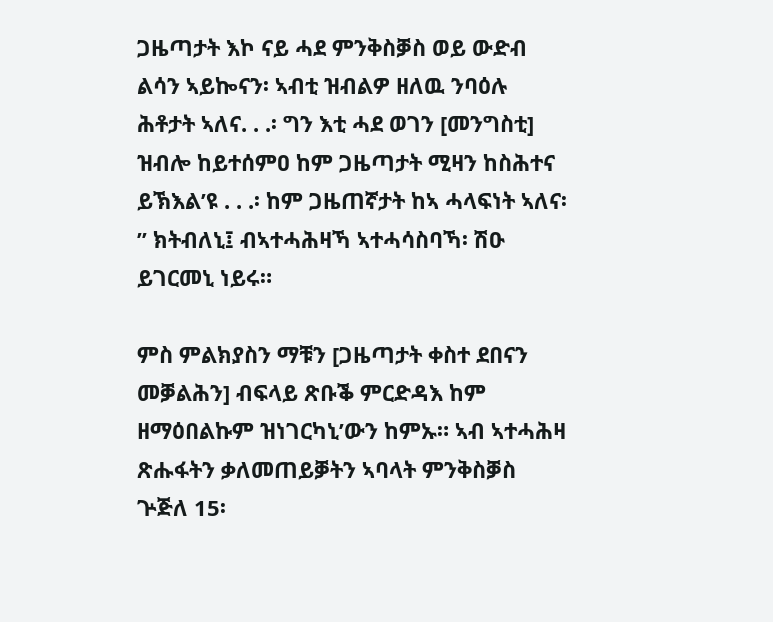ጋዜጣታት እኮ ናይ ሓደ ምንቅስቓስ ወይ ውድብ ልሳን ኣይኰናን፡ ኣብቲ ዝብልዎ ዘለዉ ንባዕሉ ሕቶታት ኣለና. . .፡ ግን እቲ ሓደ ወገን [መንግስቲ] ዝብሎ ከይተሰምዐ ከም ጋዜጣታት ሚዛን ከስሕተና ይኽእል’ዩ . . .፡ ከም ጋዜጠኛታት ከኣ ሓላፍነት ኣለና፡” ክትብለኒ፤ ብኣተሓሕዛኻ ኣተሓሳስባኻ፡ ሽዑ ይገርመኒ ነይሩ።

ምስ ምልክያስን ማቹን [ጋዜጣታት ቀስተ ደበናን መቓልሕን] ብፍላይ ጽቡቕ ምርድዳእ ከም ዘማዕበልኩም ዝነገርካኒ’ውን ከምኡ። ኣብ ኣተሓሕዛ ጽሑፋትን ቃለመጠይቓትን ኣባላት ምንቅስቓስ ጕጅለ 15፡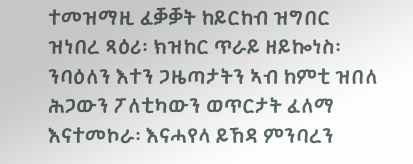ተመዝማዚ ፈቓቓት ከይርከብ ዝግበር ዝነበረ ጻዕሪ፡ ክዝከር ጥራይ ዘይኰነስ፡ ንባዕለን እተን ጋዜጣታትን ኣብ ከምቲ ዝበለ ሕጋውን ፖለቲካውን ወጥርታት ፈለማ እናተመኮራ፡ እናሓየላ ይኸዳ ምንባረን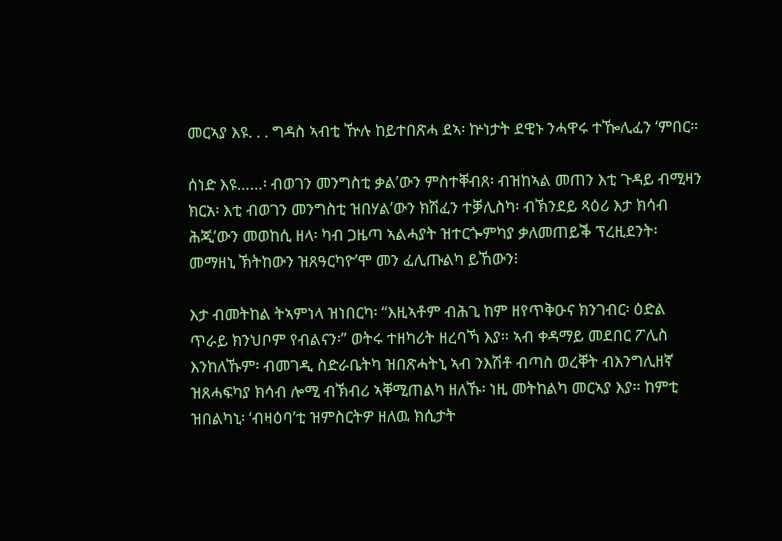መርኣያ እዩ. . . ግዳስ ኣብቲ ዅሉ ከይተበጽሓ ደኣ፡ ኵነታት ደዊኑ ንሓዋሩ ተዀሊፈን ‘ምበር።

ሰነድ እዩ……፡ ብወገን መንግስቲ ቃል’ውን ምስተቐብጸ፡ ብዝከኣል መጠን እቲ ጉዳይ ብሚዛን ክርአ፡ እቲ ብወገን መንግስቲ ዝበሃል’ውን ክሽፈን ተቓሊስካ፡ ብኽንደይ ጻዕሪ እታ ክሳብ ሕጂ’ውን መወከሲ ዘላ፡ ካብ ጋዜጣ ኣልሓያት ዝተርጐምካያ ቃለመጠይቕ ፕረዚደንት፡ መማዘኒ ኽትከውን ዝጸዓርካዮ’ሞ መን ፈሊጡልካ ይኸውን፧

እታ ብመትከል ትኣምነላ ዝነበርካ፡ “እዚኣቶም ብሕጊ ከም ዘየጥቅዑና ክንገብር፡ ዕድል ጥራይ ክንህቦም የብልናን፡” ወትሩ ተዘካሪት ዘረባኻ እያ። ኣብ ቀዳማይ መደበር ፖሊስ እንከለኹም፡ ብመገዲ ስድራቤትካ ዝበጽሓትኒ ኣብ ንእሽቶ ብጣስ ወረቐት ብእንግሊዘኛ ዝጸሓፍካያ ክሳብ ሎሚ ብኽብሪ ኣቐሚጠልካ ዘለኹ፡ ነዚ መትከልካ መርኣያ እያ። ከምቲ ዝበልካኒ፡ ‘ብዛዕባ’ቲ ዝምስርትዎ ዘለዉ ክሲታት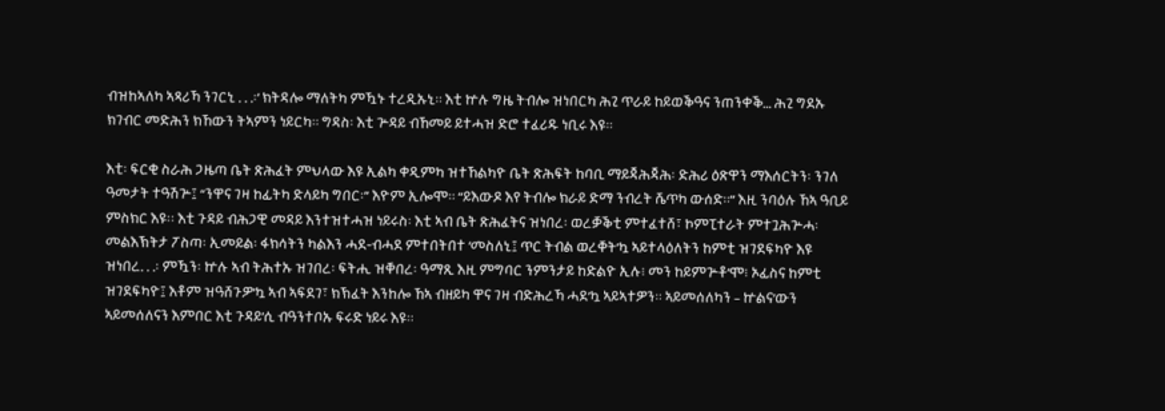ብዝከኣለካ ኣጻሪኻ ንገርኒ . . .፡’ ክትዳሎ ማለትካ ምዃኑ ተረዲኡኒ። እቲ ኵሉ ግዜ ትብሎ ዝነበርካ ሕጊ ጥራይ ከይወቕዓና ንጠንቀቕ… ሕጊ ግደኡ ክገብር መድሕን ክኸውን ትኣምን ነይርካ። ግዳስ፡ እቲ ጕዳይ ብኸመይ ይተሓዝ ድሮ ተፈሪዱ ነቢሩ እዩ።

እቲ፡ ፍርቂ ስራሕ ጋዜጣ ቤት ጽሕፈት ምህላው እዩ ኢልካ ቀዲምካ ዝተኸልካዮ ቤት ጽሕፍት ከባቢ ማይጃሕጃሕ፡ ድሕሪ ዕጽዋን ማእሰርትን፡ ንገለ ዓመታት ተዓሽጕ፤ “ንዋና ገዛ ከፊትካ ድላይካ ግበር፡” እዮም ኢሎሞ። “ይእውዶ እየ ትብሎ ክራይ ድማ ንብረት ሼጥካ ውሰድ።” እዚ ንባዕሉ ኸኣ ዓቢይ ምስክር እዩ፡፡ እቲ ጉዳይ ብሕጋዊ መዳይ እንተዝተሓዝ ነይሩስ፡ እቲ ኣብ ቤት ጽሕፈትና ዝነበረ፡ ወረቓቕቲ ምተፈተሸ፣ ኮምፒተራት ምተጓሕጕሓ፡ መልእኽትታ ፖስጣ፡ ኢመይል፡ ፋክሳትን ካልእን ሓደ-ብሓደ ምተበትበተ ‘መስለኒ፤ ጥር ትብል ወረቐት’ኳ ኣይተላዕለትን ከምቲ ዝገደፍካዮ እዩ ዝነበረ. . .፡ ምዃን፡ ኵሉ ኣብ ትሕተኡ ዝገበረ፡ ፍትሒ ዝቐበረ፡ ዓማጺ እዚ ምግባር ንምንታይ ከድልዮ ኢሉ፧ መን ከይምጕቶ’ሞ፧ ኦፊስና ከምቲ ዝገደፍካዮ፤ እቶም ዝዓሸጉዎ’ኳ ኣብ ኣፍደገ፣ ክኽፈት እንከሎ ኸኣ ብዘይካ ዋና ገዛ ብድሕረኻ ሓደ’ኳ ኣይኣተዎን። ኣይመሰለካን – ኵልና’ውን ኣይመሰለናን እምበር እቲ ጉዳይ’ሲ ብዓንተቦኡ ፍሩድ ነይሩ እዩ።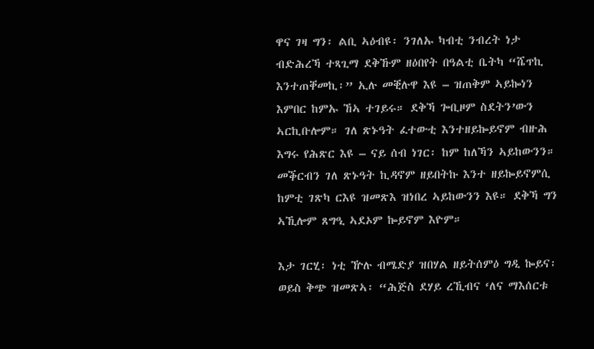ዋና ገዛ ግን፡ ልቢ ኣዕብዩ፡ ንገለኡ ካብቲ ንብረት ነታ ብድሕረኻ ተጻጊማ ደቅኹም ዘዕበየት በዓልቲ ቤትካ “ሼጥኪ እንተጠቐመኪ፡” ኢሉ መቒሉዋ እዩ – ዝጠቅም ኣይኰነን እምበር ከምኡ ኸኣ ተገይሩ። ደቅኻ ጐቢዞም ስደትን’ውን ኣርኪቡሎም። ገለ ጽኑዓት ፈተውቲ እንተዘይኰይኖም ብዙሕ እግሩ የሕጽር እዩ – ናይ ሰብ ነገር፡ ከም ከለኻን ኣይከውንን። መቕርብን ገለ ጽኑዓት ኪዳኖም ዘይበትኩ እንተ ዘይኰይኖምሲ ከምቲ ገጽካ ርእዩ ዝመጽእ ዝነበረ ኣይከውንን እዩ። ደቅኻ ግን ኣኺሎም ጸግዒ ኣደኦም ኰይኖም እዮም።

እታ ገርሂ፡ ነቲ ዅሉ ብሜድያ ዝበሃል ዘይትሰምዕ ግዲ ኰይና፡ ወይስ ቅጭ ዝመጽኣ፡ “ሕጅስ ደሃይ ረኺብና ‘ለና ማእሰርቱ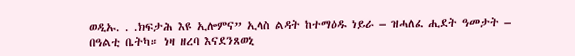ወዲኡ. . .ክፍታሕ እዩ ኢሎምና” ኢላስ ልዳት ከተማዕዱ ነይራ – ዝሓለፈ ሒደት ዓመታት – በዓልቲ ቤትካ። ነዛ ዘረባ እናደንጸወኒ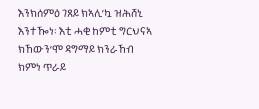እንክሰምዕ ገጸይ ክኣሊ’ኳ ዝሕሸኒ እንተዀነ፡ እቲ ሓቂ ከምቲ ግርህናኣ ክኸውን’ሞ ዳግማይ ክንራኸብ ክምነ ጥራይ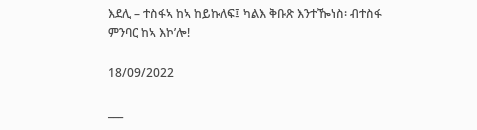እደሊ – ተስፋኣ ከኣ ከይኩለፍ፤ ካልእ ቅቡጽ እንተዀነስ፡ ብተስፋ ምንባር ከኣ እኮ’ሎ!

18/09/2022

___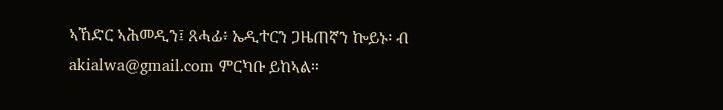ኣኸድር ኣሕመዲን፤ ጸሓፊ፥ ኤዲተርን ጋዜጠኛን ኰይኑ፡ ብ akialwa@gmail.com ምርካቡ ይከኣል።